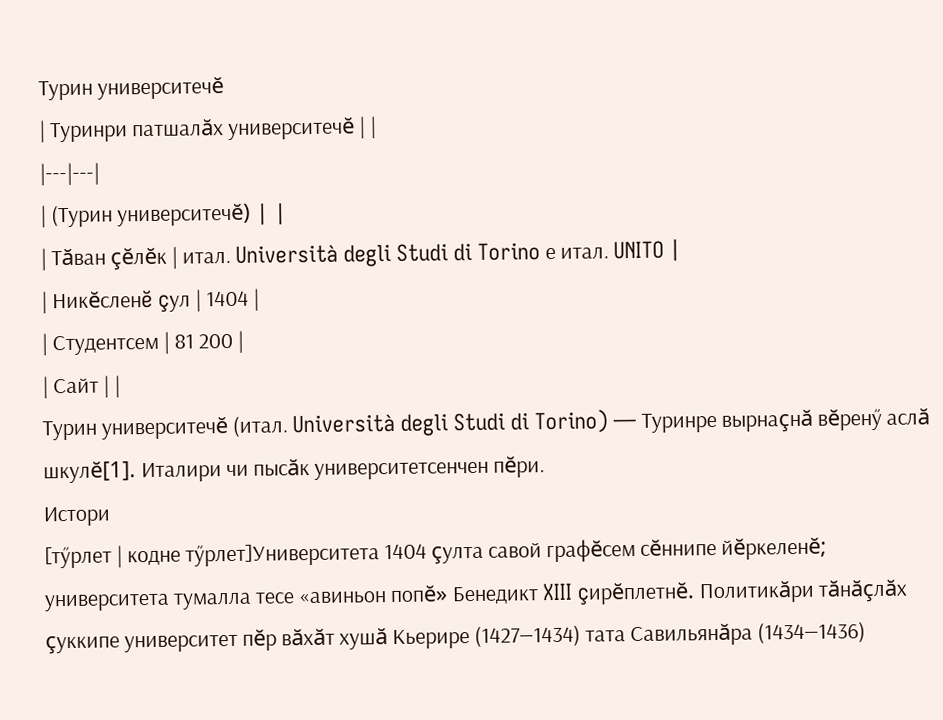Турин университечĕ
| Туринри патшалăх университечĕ | |
|---|---|
| (Турин университечĕ) | |
| Тăван çĕлĕк | итал. Università degli Studi di Torino е итал. UNITO |
| Никĕсленĕ çул | 1404 |
| Студентсем | 81 200 |
| Сайт | |
Турин университечĕ (итал. Università degli Studi di Torino) — Туринре вырнаçнă вĕренӳ аслă шкулĕ[1]. Италири чи пысăк университетсенчен пĕри.
Истори
[тӳрлет | кодне тӳрлет]Университета 1404 çулта савой графĕсем сĕннипе йĕркеленĕ; университета тумалла тесе «авиньон попĕ» Бенедикт XIII çирĕплетнĕ. Политикăри тăнăçлăх çуккипе университет пĕр вăхăт хушă Кьерире (1427—1434) тата Савильянăра (1434—1436)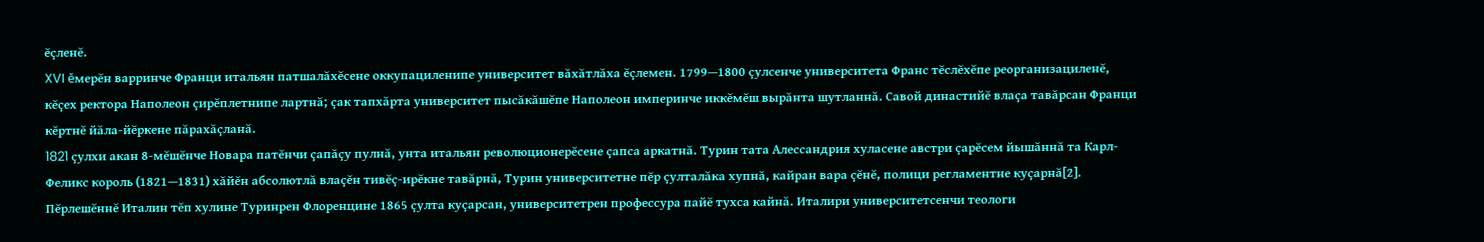ĕçленĕ.
XVI ĕмерĕн варринче Франци итальян патшалăхĕсене оккупациленипе университет вăхăтлăха ĕçлемен. 1799—1800 çулсенче университета Франс тĕслĕхĕпе реорганизациленĕ, кĕçех ректора Наполеон çирĕплетнипе лартнă; çак тапхăрта университет пысăкăшĕпе Наполеон империнче иккĕмĕш вырăнта шутланнă. Савой династийĕ влаçа тавăрсан Франци кĕртнĕ йăла-йĕркене пăрахăçланă.
1821 çулхи акан 8-мĕшĕнче Новара патĕнчи çапăçу пулнă, унта итальян революционерĕсене çапса аркатнă. Турин тата Алессандрия хуласене австри çарĕсем йышăннă та Карл-Феликс король (1821—1831) хăйĕн абсолютлă влаçĕн тивĕç-ирĕкне тавăрнă, Турин университетне пĕр çулталăка хупнă, кайран вара çĕнĕ, полици регламентне куçарнă[2].
Пĕрлешĕннĕ Италин тĕп хулине Туринрен Флоренцине 1865 çулта куçарсан, университетрен профессура пайĕ тухса кайнă. Италири университетсенчи теологи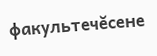факультечĕсене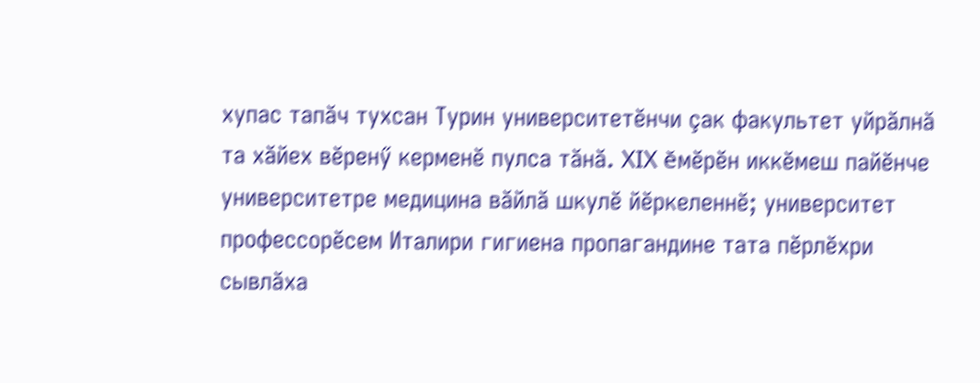хупас тапăч тухсан Турин университетĕнчи çак факультет уйрăлнă та хăйех вĕренӳ керменĕ пулса тăнă. XIX ĕмĕрĕн иккĕмеш пайĕнче университетре медицина вăйлă шкулĕ йĕркеленнĕ; университет профессорĕсем Италири гигиена пропагандине тата пĕрлĕхри сывлăха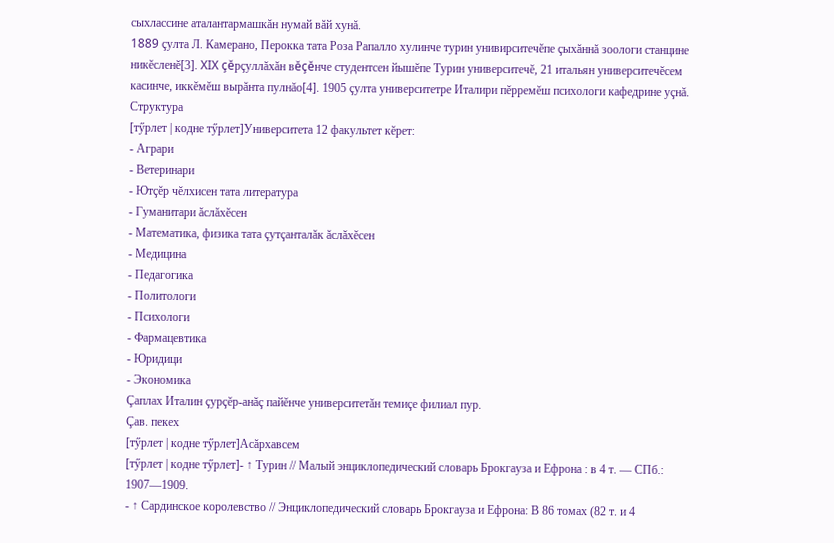сыхлассине аталантармашкăн нумай вăй хунă.
1889 çулта Л. Камерано, Перокка тата Роза Рапалло хулинче турин унивирситечĕпе çыхăннă зоологи станцине никĕсленĕ[3]. XIX çĕрçуллăхăн вĕçĕнче студентсен йышĕпе Турин университечĕ, 21 итальян университечĕсем касинче, иккĕмĕш вырăнта пулнăо[4]. 1905 çулта университетре Италири пĕрремĕш психологи кафедрине уçнă.
Структура
[тӳрлет | кодне тӳрлет]Университета 12 факультет кĕрет:
- Аграри
- Ветеринари
- Ютçĕр чĕлхисен тата литература
- Гуманитари ăслăхĕсен
- Математика, физика тата çутçанталăк ăслăхĕсен
- Медицина
- Педагогика
- Политологи
- Психологи
- Фармацевтика
- Юридици
- Экономика
Çаплах Италин çурçĕр-анăç пайĕнче университетăн темиçе филиал пур.
Çав. пекех
[тӳрлет | кодне тӳрлет]Асăрхавсем
[тӳрлет | кодне тӳрлет]- ↑ Турин // Малый энциклопедический словарь Брокгауза и Ефрона : в 4 т. — СПб.: 1907—1909.
- ↑ Сардинское королевство // Энциклопедический словарь Брокгауза и Ефрона: В 86 томах (82 т. и 4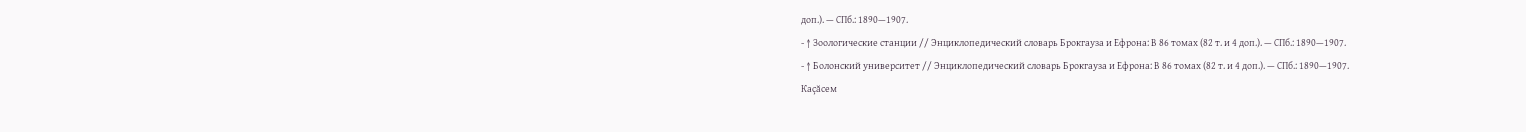доп.). — СПб.: 1890—1907.
- ↑ Зоологические станции // Энциклопедический словарь Брокгауза и Ефрона: В 86 томах (82 т. и 4 доп.). — СПб.: 1890—1907.
- ↑ Болонский университет // Энциклопедический словарь Брокгауза и Ефрона: В 86 томах (82 т. и 4 доп.). — СПб.: 1890—1907.
Каçăсем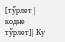[тӳрлет | кодне тӳрлет]| Ку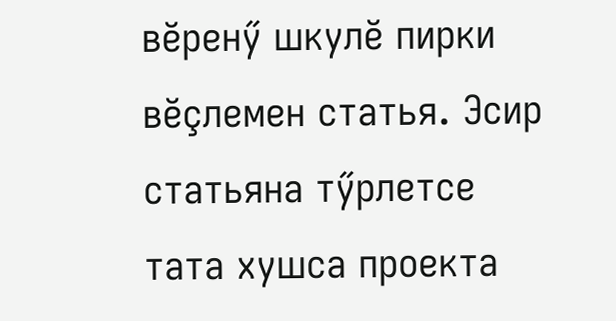вĕренӳ шкулĕ пирки вĕçлемен статья. Эсир статьяна тӳрлетсе тата хушса проекта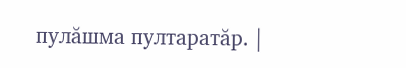пулăшма пултаратăр. |